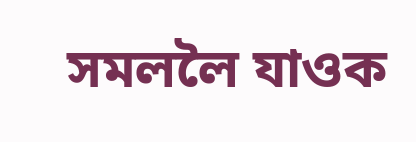সমললৈ যাওক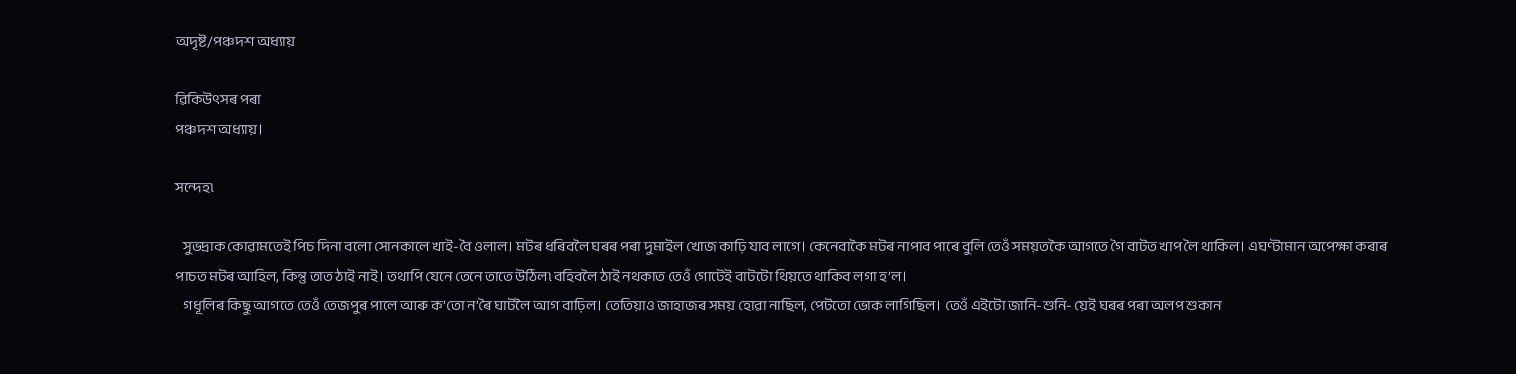অদৃষ্ট/পঞ্চদশ অধ্যায়

ৱিকিউৎসৰ পৰা
পঞ্চদশ অধ্যায়।

সন্দেহ৷

   সুভদ্ৰাক কোৱামতেই পিচ দিনা বলো সোনকালে খাই-বৈ ওলাল। মটৰ ধৰিবলৈ ঘৰৰ পৰা দুমাইল খোজ কাঢ়ি যাব লাগে। কেনেবাকৈ মটৰ নাপাব পাৰে বুলি তেওঁ সময়তকৈ আগতে গৈ বাটত খাপ লৈ থাকিল। এঘণ্টামান অপেক্ষা কৰাৰ পাচত মটৰ আহিল, কিন্তু তাত ঠাই নাই। তথাপি যেনে তেনে তাতে উঠিল৷ বহিবলৈ ঠাই নথকাত তেওঁ গোটেই বাটটো থিয়তে থাকিব লগা হ’ল।
   গধূলিৰ কিছু আগতে তেওঁ তেজপুৰ পালে আৰু ক’তো ন’ৰৈ ঘাটলৈ আগ বাঢ়িল। তেতিয়াও জাহাজৰ সময় হোৱা নাছিল, পেটতো ভোক লাগিছিল। তেওঁ এইটো জানি-শুনি- য়েই ঘৰৰ পৰা অলপ শুকান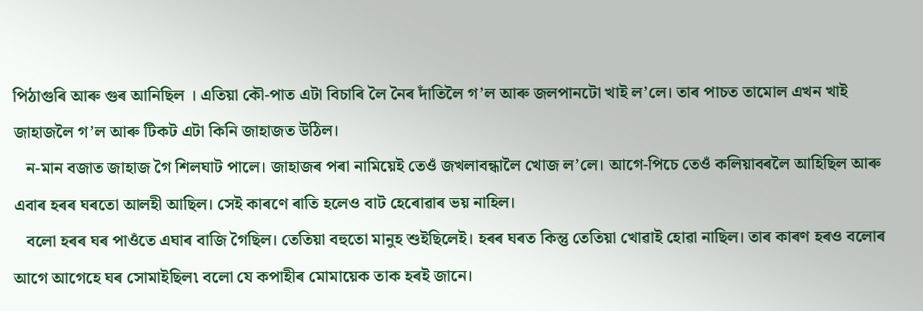পিঠাগুৰি আৰু গুৰ আনিছিল । এতিয়া কৌ-পাত এটা বিচাৰি লৈ নৈৰ দাঁতিলৈ গ’ল আৰু জলপানটো খাই ল’লে। তাৰ পাচত তামোল এখন খাই জাহাজলৈ গ’ল আৰু টিকট এটা কিনি জাহাজত উঠিল।
   ন-মান বজাত জাহাজ গৈ শিলঘাট পালে। জাহাজৰ পৰা নামিয়েই তেওঁ জখলাবন্ধালৈ খোজ ল’লে। আগে-পিচে তেওঁ কলিয়াবৰলৈ আহিছিল আৰু এবাৰ হৰৰ ঘৰতো আলহী আছিল। সেই কাৰণে ৰাতি হলেও বাট হেৰোৱাৰ ভয় নাহিল।
   বলো হৰৰ ঘৰ পাওঁতে এঘাৰ বাজি গৈছিল। তেতিয়া বহুতো মানুহ শুইছিলেই। হৰৰ ঘৰত কিন্তু তেতিয়া খোৱাই হোৱা নাছিল। তাৰ কাৰণ হৰও বলোৰ আগে আগেহে ঘৰ সোমাইছিল৷ বলো যে কপাহীৰ মোমায়েক তাক হৰই জানে।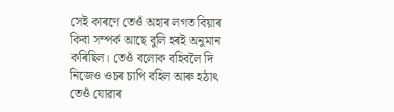সেই কাৰণে তেওঁ অহাৰ লগত বিয়াৰ কিবা সম্পৰ্ক আছে বুলি হৰই অনুমান কৰিছিল। তেওঁ বলোক বহিবলৈ দি নিজেও ওচৰ চাপি বহিল আৰু হঠাৎ তেওঁ যোৱাৰ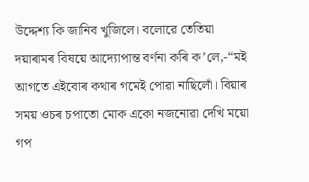উদ্দেশ্য কি জানিব খুজিলে। বলোৱে তেতিয়া দয়াৰামৰ বিষয়ে আদ্যোপান্ত বৰ্ণনা কৰি ক’লে,-“মই আগতে এইবোৰ কথাৰ গমেই পোৱা নাছিলোঁ। বিয়াৰ সময় ওচৰ চপাতো মোক একো নজনোৱা দেখি ময়ো গপ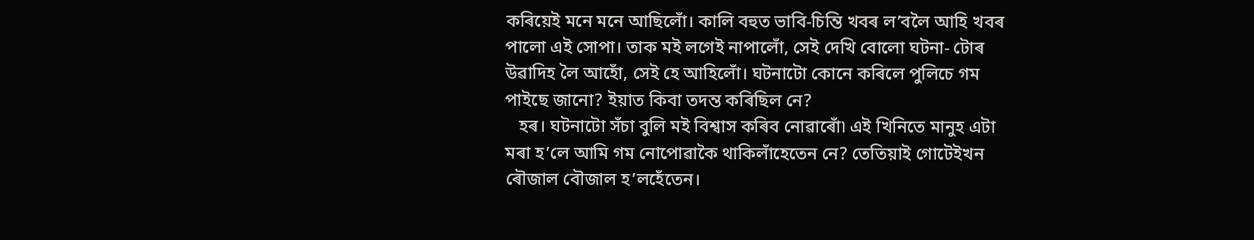কৰিয়েই মনে মনে আছিলোঁ। কালি বহুত ভাবি-চিন্তি খবৰ ল’বলৈ আহি খবৰ পালো এই সোপা। তাক মই লগেই নাপালোঁ, সেই দেখি বোলো ঘটনা- টোৰ উৱাদিহ লৈ আহোঁ, সেই হে আহিলোঁ। ঘটনাটো কোনে কৰিলে পুলিচে গম পাইছে জানো? ইয়াত কিবা তদন্ত কৰিছিল নে?
   হৰ। ঘটনাটো সঁচা বুলি মই বিশ্বাস কৰিব নোৱাৰোঁ৷ এই খিনিতে মানুহ এটা মৰা হ’লে আমি গম নোপোৱাকৈ থাকিলাঁহেতেন নে? তেতিয়াই গোটেইখন ৰৌজাল বৌজাল হ’লহেঁতেন।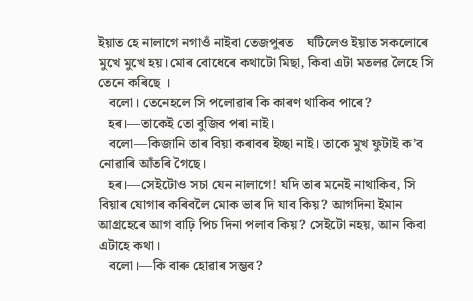ইয়াত হে নালাগে নগাওঁ নাইবা তেজপুৰত    ঘটিলেও ইয়াত সকলোৰে মুখে মুখে হয়।মোৰ বোধেৰে কথাটো মিছা, কিবা এটা মতলৱ লৈহে সি তেনে কৰিছে ।
   বলো। তেনেহলে সি পলোৱাৰ কি কাৰণ থাকিব পাৰে?
   হৰ।—তাকেই তো বুজিব পৰা নাই।
   বলো—কিজানি তাৰ বিয়া কৰাবৰ ইচ্ছা নাই। তাকে মুখ ফুটাই ক’ব নোৱাৰি আঁতৰি গৈছে।
   হৰ।—সেইটোও সচা যেন নালাগে! যদি তাৰ মনেই নাথাকিব, সি বিয়াৰ যোগাৰ কৰিবলৈ মোক ভাৰ দি যাব কিয়? আগদিনা ইমান আগ্ৰহেৰে আগ বাঢ়ি পিচ দিনা পলাব কিয়? সেইটো নহয়, আন কিবা এটাহে কথা।
   বলো।—কি বাৰু হোৱাৰ সম্ভব?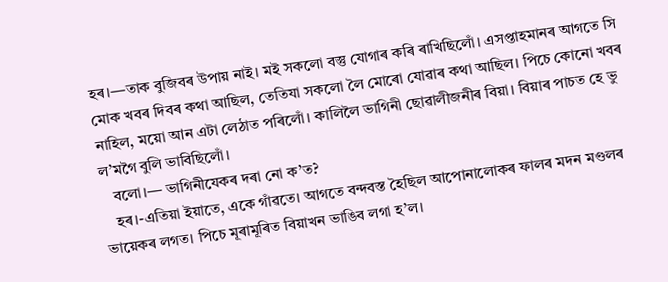হৰ।—তাক বুজিবৰ উপায় নাই। মই সকলো বস্তু যোগাৰ কৰি ৰাখিছিলোঁ। এসপ্তাহমানৰ আগতে সি মোক খবৰ দিবৰ কথা আছিল, তেতিযা সকলো লৈ মোৰো যোৱাৰ কথা আছিল। পিচে কোনো খবৰ নাহিল, ময়ো আন এটা লেঠাত পৰিলোঁ। কালিলৈ ভাগিনী ছোৱালীজনীৰ বিয়া। বিয়াৰ পাচত হে ভু ল’মগৈ বুলি ভাবিছিলোঁ।
   বলো।— ভাগিনীযেকৰ দৰা নো ক’ত?
   হৰ।-এতিয়া ইয়াতে, একে গাঁৱতে। আগতে বন্দবস্ত হৈছিল আপোনালোকৰ ফালৰ মদন মণ্ডলৰ ভায়েকৰ লগত। পিচে মূৰামূৰিত বিয়াখন ভাঙিব লগা হ’ল।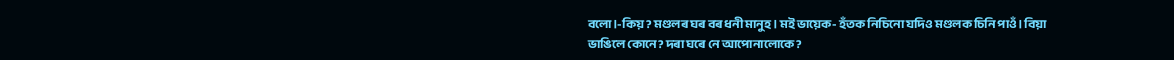বলো।-কিয়? মণ্ডলৰ ঘৰ বৰ ধনী মানুহ। মই ভায়েক- হঁতক নিচিনো যদিও মণ্ডলক চিনি পাওঁ। বিয়া ভাঙিলে কোনে? দৰা ঘৰে নে আপোনালোকে?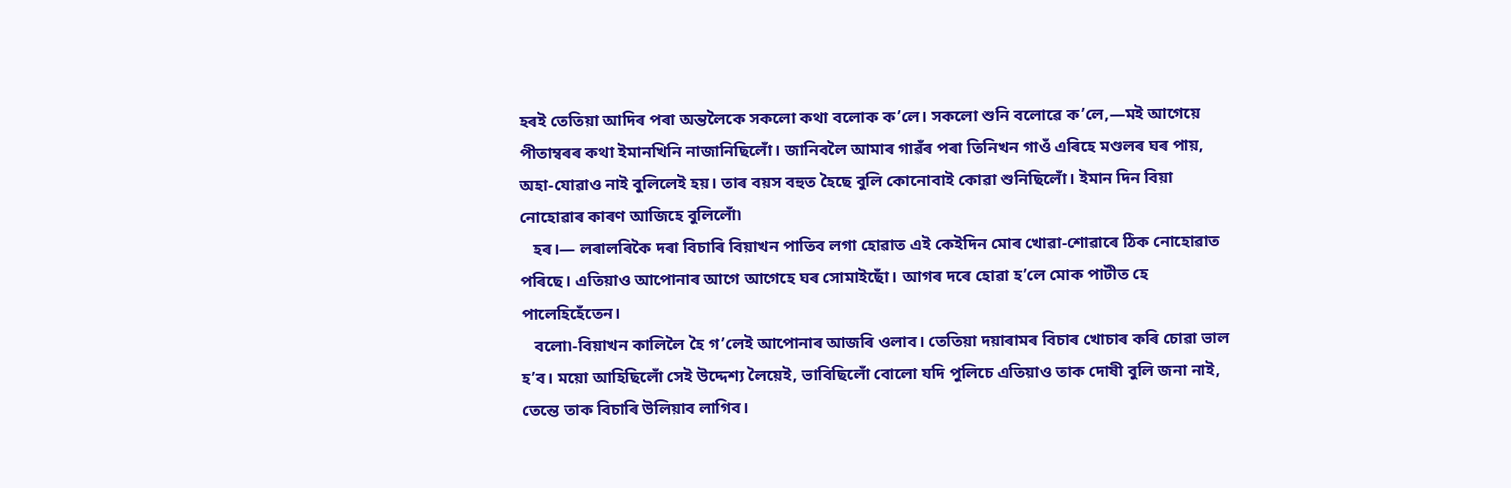হৰই তেতিয়া আদিৰ পৰা অন্তলৈকে সকলো কথা বলোক ক’লে। সকলো শুনি বলোৱে ক’লে,—মই আগেয়ে পীতাম্বৰৰ কথা ইমানখিনি নাজানিছিলোঁ। জানিবলৈ আমাৰ গাৱঁৰ পৰা তিনিখন গাওঁ এৰিহে মণ্ডলৰ ঘৰ পায়, অহা-যোৱাও নাই বুলিলেই হয়। তাৰ বয়স বহুত হৈছে বুলি কোনোবাই কোৱা শুনিছিলোঁ। ইমান দিন বিয়া নোহোৱাৰ কাৰণ আজিহে বুলিলোঁ৷
   হৰ।— লৰালৰিকৈ দৰা বিচাৰি বিয়াখন পাতিব লগা হোৱাত এই কেইদিন মোৰ খোৱা-শোৱাৰে ঠিক নোহোৱাত পৰিছে। এতিয়াও আপোনাৰ আগে আগেহে ঘৰ সোমাইছোঁ। আগৰ দৰে হোৱা হ’লে মোক পাটীত হে পালেহিহেঁতেন।
   বলো৷-বিয়াখন কালিলৈ হৈ গ’লেই আপোনাৰ আজৰি ওলাব। তেতিয়া দয়াৰামৰ বিচাৰ খোচাৰ কৰি চোৱা ভাল হ’ব। ময়ো আহিছিলোঁ সেই উদ্দেশ্য লৈয়েই, ভাবিছিলোঁ বোলো যদি পুলিচে এতিয়াও তাক দোষী বুলি জনা নাই, তেন্তে তাক বিচাৰি উলিয়াব লাগিব।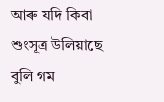আৰু যদি কিবা শুংসূত্ৰ উলিয়াছে বুলি গম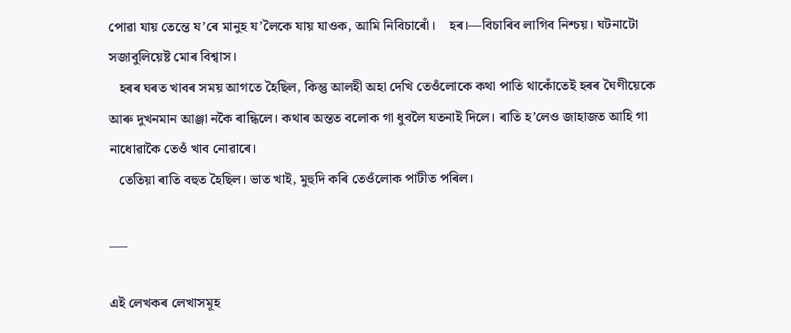পোৱা যায় তেন্তে য’ৰে মানুহ য’লৈকে যায় যাওক, আমি নিবিচাৰোঁ।    হৰ।—বিচাৰিব লাগিব নিশ্চয়। ঘটনাটো সজাবুলিয়েষ্ট মোৰ বিশ্বাস।
   হৰৰ ঘৰত খাবৰ সময় আগতে হৈছিল, কিন্তু আলহী অহা দেখি তেওঁলোকে কথা পাতি থাকোঁতেই হৰৰ ঘৈণীয়েকে আৰু দুখনমান আঞ্জা নকৈ ৰান্ধিলে। কথাৰ অন্তত বলোক গা ধুবলৈ যতনাই দিলে। ৰাতি হ’লেও জাহাজত আহি গা নাধোৱাকৈ তেওঁ খাব নোৱাৰে।
   তেতিয়া ৰাতি বহুত হৈছিল। ভাত খাই, মুহুদি কৰি তেওঁলোক পাটীত পৰিল।

___

এই লেখকৰ লেখাসমূহ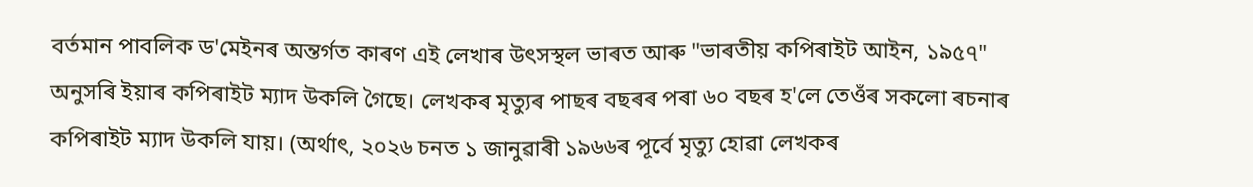বৰ্তমান পাবলিক ড'মেইনৰ অন্তৰ্গত কাৰণ এই লেখাৰ উৎসস্থল ভাৰত আৰু "ভাৰতীয় কপিৰাইট আইন, ১৯৫৭" অনুসৰি ইয়াৰ কপিৰাইট ম্যাদ উকলি গৈছে। লেখকৰ মৃত্যুৰ পাছৰ বছৰৰ পৰা ৬০ বছৰ হ'লে তেওঁৰ সকলো ৰচনাৰ কপিৰাইট ম্যাদ উকলি যায়। (অৰ্থাৎ, ২০২৬ চনত ১ জানুৱাৰী ১৯৬৬ৰ পূৰ্বে মৃত্যু হোৱা লেখকৰ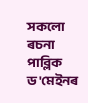সকলো ৰচনা পাব্লিক ড'মেইনৰ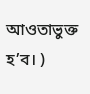আওতাভুক্ত হ’ব। )